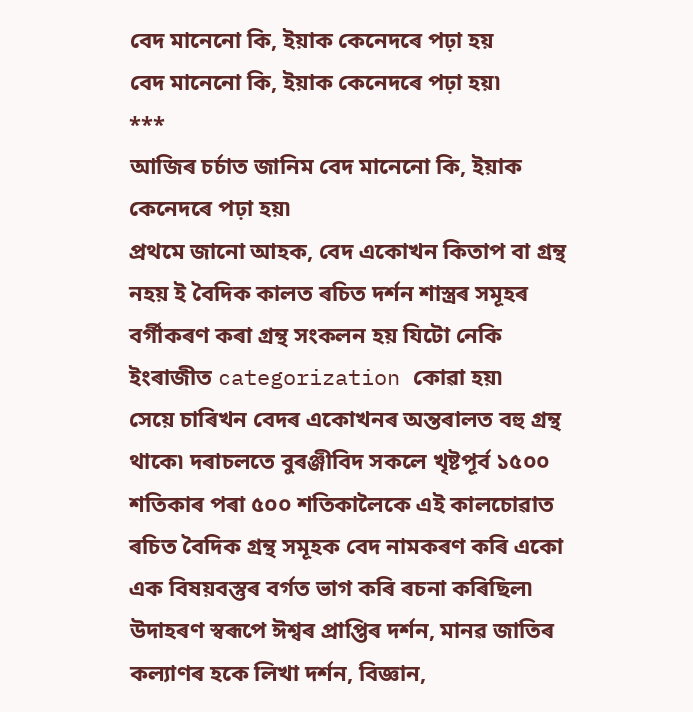বেদ মানেনো কি, ইয়াক কেনেদৰে পঢ়া হয়
বেদ মানেনো কি, ইয়াক কেনেদৰে পঢ়া হয়৷
***
আজিৰ চৰ্চাত জানিম বেদ মানেনো কি, ইয়াক কেনেদৰে পঢ়া হয়৷
প্ৰথমে জানো আহক, বেদ একোখন কিতাপ বা গ্ৰন্থ নহয় ই বৈদিক কালত ৰচিত দৰ্শন শাস্ত্ৰৰ সমূহৰ বৰ্গীকৰণ কৰা গ্ৰন্থ সংকলন হয় যিটো নেকি ইংৰাজীত categorization কোৱা হয়৷
সেয়ে চাৰিখন বেদৰ একোখনৰ অন্তৰালত বহু গ্ৰন্থ থাকে৷ দৰাচলতে বুৰঞ্জীবিদ সকলে খৃষ্টপূৰ্ব ১৫০০ শতিকাৰ পৰা ৫০০ শতিকালৈকে এই কালচোৱাত ৰচিত বৈদিক গ্ৰন্থ সমূহক বেদ নামকৰণ কৰি একো এক বিষয়বস্তুৰ বৰ্গত ভাগ কৰি ৰচনা কৰিছিল৷
উদাহৰণ স্বৰূপে ঈশ্বৰ প্ৰাপ্তিৰ দৰ্শন, মানৱ জাতিৰ কল্যাণৰ হকে লিখা দৰ্শন, বিজ্ঞান,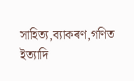সাহিত্য,ব্যাকৰণ,গণিত ইত্যাদি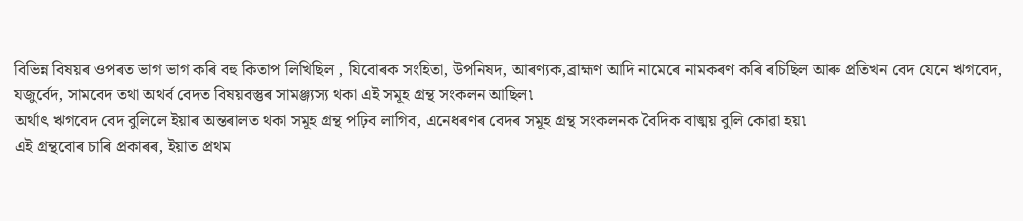বিভিন্ন বিষয়ৰ ওপৰত ভাগ ভাগ কৰি বহু কিতাপ লিখিছিল , যিবোৰক সংহিতা, উপনিষদ, আৰণ্যক,ব্ৰাহ্মণ আদি নামেৰে নামকৰণ কৰি ৰচিছিল আৰু প্ৰতিখন বেদ যেনে ঋগবেদ, যজুৰ্বেদ, সামবেদ তথা অথৰ্ব বেদত বিষয়বস্তুৰ সামঞ্জ্যস্য থকা এই সমূহ গ্ৰন্থ সংকলন আছিল৷
অৰ্থাৎ ঋগবেদ বেদ বুলিলে ইয়াৰ অন্তৰালত থকা সমূহ গ্ৰন্থ পঢ়িব লাগিব, এনেধৰণৰ বেদৰ সমূহ গ্ৰন্থ সংকলনক বৈদিক বাঙ্ময় বুলি কোৱা হয়৷
এই গ্ৰন্থবোৰ চাৰি প্ৰকাৰৰ, ইয়াত প্ৰথম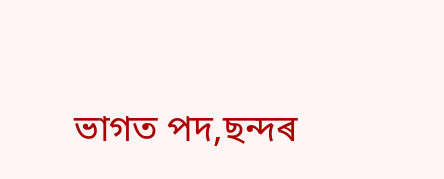ভাগত পদ,ছন্দৰ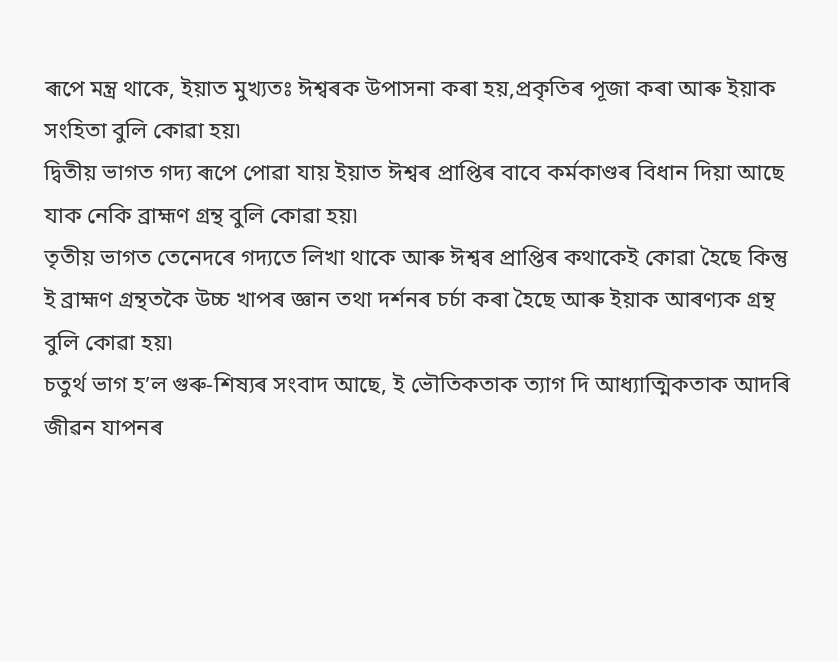ৰূপে মন্ত্ৰ থাকে, ইয়াত মুখ্যতঃ ঈশ্বৰক উপাসনা কৰা হয়,প্ৰকৃতিৰ পূজা কৰা আৰু ইয়াক সংহিতা বুলি কোৱা হয়৷
দ্বিতীয় ভাগত গদ্য ৰূপে পোৱা যায় ইয়াত ঈশ্বৰ প্ৰাপ্তিৰ বাবে কৰ্মকাণ্ডৰ বিধান দিয়া আছে যাক নেকি ব্ৰাহ্মণ গ্ৰন্থ বুলি কোৱা হয়৷
তৃতীয় ভাগত তেনেদৰে গদ্যতে লিখা থাকে আৰু ঈশ্বৰ প্ৰাপ্তিৰ কথাকেই কোৱা হৈছে কিন্তু ই ব্ৰাহ্মণ গ্ৰন্থতকৈ উচ্চ খাপৰ জ্ঞান তথা দৰ্শনৰ চৰ্চা কৰা হৈছে আৰু ইয়াক আৰণ্যক গ্ৰন্থ বুলি কোৱা হয়৷
চতুৰ্থ ভাগ হ’ল গুৰু-শিষ্যৰ সংবাদ আছে, ই ভৌতিকতাক ত্যাগ দি আধ্যাত্মিকতাক আদৰি জীৱন যাপনৰ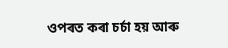ওপৰত কৰা চৰ্চা হয় আৰু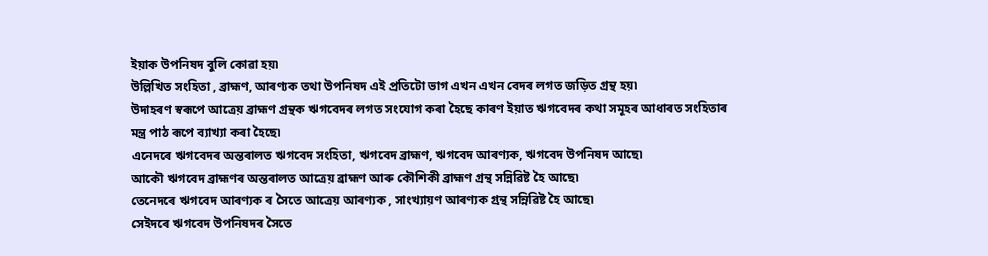ইয়াক উপনিষদ বুলি কোৱা হয়৷
উল্লিখিত সংহিতা , ব্ৰাহ্মণ, আৰণ্যক তথা উপনিষদ এই প্ৰতিটো ভাগ এখন এখন বেদৰ লগত জড়িত গ্ৰন্থ হয়৷
উদাহৰণ স্বৰূপে আত্ৰেয় ব্ৰাহ্মণ গ্ৰন্থক ঋগবেদৰ লগত সংযোগ কৰা হৈছে কাৰণ ইয়াত ঋগবেদৰ কথা সমূহৰ আধাৰত সংহিতাৰ মন্ত্ৰ পাঠ ৰূপে ব্যাখ্যা কৰা হৈছে৷
এনেদৰে ঋগবেদৰ অন্তৰালত ঋগবেদ সংহিতা, ঋগবেদ ব্ৰাহ্মণ, ঋগবেদ আৰণ্যক, ঋগবেদ উপনিষদ আছে৷
আকৌ ঋগবেদ ব্ৰাহ্মণৰ অন্তৰালত আত্ৰেয় ব্ৰাহ্মণ আৰু কৌশিকী ব্ৰাহ্মণ গ্ৰন্থ সন্নিৱিষ্ট হৈ আছে৷
তেনেদৰে ঋগবেদ আৰণ্যক ৰ সৈতে আত্ৰেয় আৰণ্যক , সাংখ্যায়ণ আৰণ্যক গ্ৰন্থ সন্নিৱিষ্ট হৈ আছে৷
সেইদৰে ঋগবেদ উপনিষদৰ সৈতে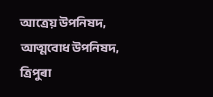আত্ৰেয় উপনিষদ, আত্মবোধ উপনিষদ, ত্ৰিপুৰা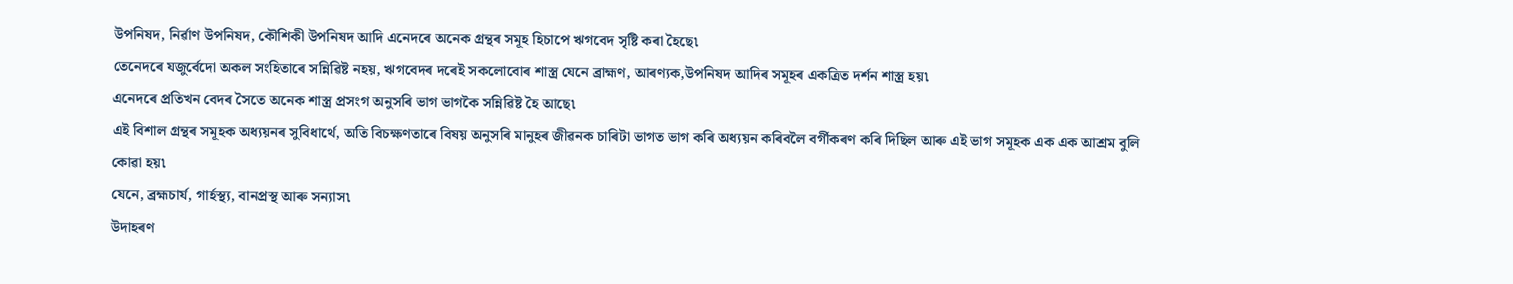উপনিষদ, নিৰ্ৱাণ উপনিষদ, কৌশিকী উপনিষদ আদি এনেদৰে অনেক গ্ৰন্থৰ সমূহ হিচাপে ঋগবেদ সৃষ্টি কৰা হৈছে৷
তেনেদৰে যজুৰ্বেদো অকল সংহিতাৰে সন্নিৱিষ্ট নহয়, ঋগবেদৰ দৰেই সকলোবোৰ শাস্ত্ৰ যেনে ব্ৰাহ্মণ, আৰণ্যক,উপনিষদ আদিৰ সমূহৰ একত্ৰিত দৰ্শন শাস্ত্ৰ হয়৷
এনেদৰে প্ৰতিখন বেদৰ সৈতে অনেক শাস্ত্ৰ প্ৰসংগ অনুসৰি ভাগ ভাগকৈ সন্নিৱিষ্ট হৈ আছে৷
এই বিশাল গ্ৰন্থৰ সমূহক অধ্যয়নৰ সুবিধাৰ্থে, অতি বিচক্ষণতাৰে বিষয় অনুসৰি মানুহৰ জীৱনক চাৰিটা ভাগত ভাগ কৰি অধ্যয়ন কৰিবলৈ বৰ্গীকৰণ কৰি দিছিল আৰু এই ভাগ সমূহক এক এক আশ্ৰম বুলি কোৱা হয়৷
যেনে, ব্ৰহ্মচাৰ্য, গাৰ্হস্থ্য, বানপ্ৰস্থ আৰু সন্যাস৷
উদাহৰণ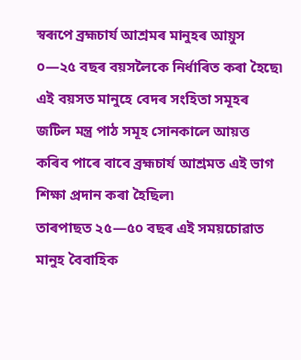স্বৰূপে ব্ৰহ্মচাৰ্য আশ্ৰমৰ মানুহৰ আয়ুস ০—২৫ বছৰ বয়সলৈকে নিৰ্ধাৰিত কৰা হৈছে৷
এই বয়সত মানুহে বেদৰ সংহিতা সমূহৰ জটিল মন্ত্ৰ পাঠ সমূহ সোনকালে আয়ত্ত কৰিব পাৰে বাবে ব্ৰহ্মচাৰ্য আশ্ৰমত এই ভাগ শিক্ষা প্ৰদান কৰা হৈছিল৷
তাৰপাছত ২৫—৫০ বছৰ এই সময়চোৱাত মানুহ বৈবাহিক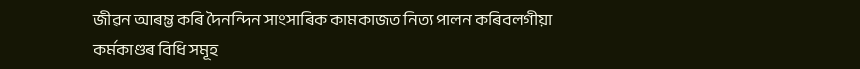জীৱন আৰম্ভ কৰি দৈনন্দিন সাংসাৰিক কামকাজত নিত্য পালন কৰিবলগীয়া কৰ্মকাণ্ডৰ বিধি সমূহ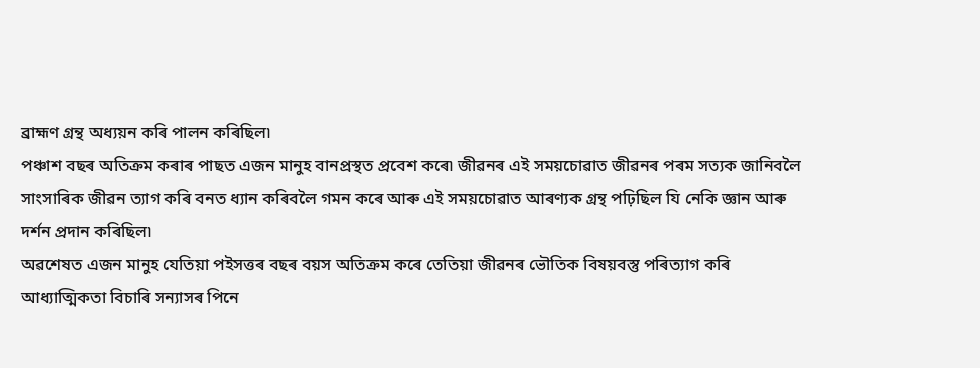ব্ৰাহ্মণ গ্ৰন্থ অধ্যয়ন কৰি পালন কৰিছিল৷
পঞ্চাশ বছৰ অতিক্ৰম কৰাৰ পাছত এজন মানুহ বানপ্ৰস্থত প্ৰবেশ কৰে৷ জীৱনৰ এই সময়চোৱাত জীৱনৰ পৰম সত্যক জানিবলৈ সাংসাৰিক জীৱন ত্যাগ কৰি বনত ধ্যান কৰিবলৈ গমন কৰে আৰু এই সময়চোৱাত আৰণ্যক গ্ৰন্থ পঢ়িছিল যি নেকি জ্ঞান আৰু দৰ্শন প্ৰদান কৰিছিল৷
অৱশেষত এজন মানুহ যেতিয়া পইসত্তৰ বছৰ বয়স অতিক্ৰম কৰে তেতিয়া জীৱনৰ ভৌতিক বিষয়বস্তু পৰিত্যাগ কৰি আধ্যাত্মিকতা বিচাৰি সন্যাসৰ পিনে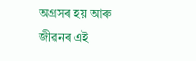অগ্ৰসৰ হয় আৰু জীৱনৰ এই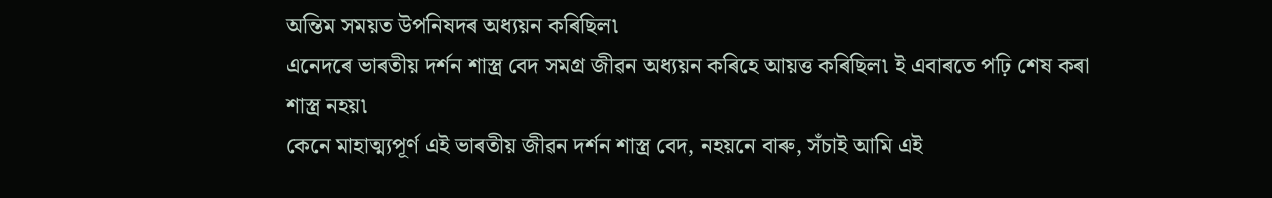অন্তিম সময়ত উপনিষদৰ অধ্যয়ন কৰিছিল৷
এনেদৰে ভাৰতীয় দৰ্শন শাস্ত্ৰ বেদ সমগ্ৰ জীৱন অধ্যয়ন কৰিহে আয়ত্ত কৰিছিল৷ ই এবাৰতে পঢ়ি শেষ কৰা শাস্ত্ৰ নহয়৷
কেনে মাহাত্ম্যপূৰ্ণ এই ভাৰতীয় জীৱন দৰ্শন শাস্ত্ৰ বেদ, নহয়নে বাৰু, সঁচাই আমি এই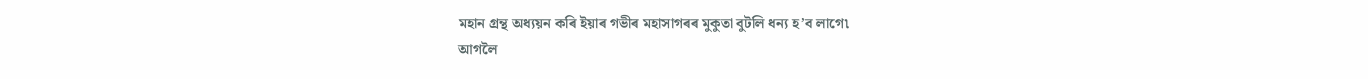মহান গ্ৰন্থ অধ্যয়ন কৰি ইয়াৰ গভীৰ মহাসাগৰৰ মুকুতা বুটলি ধন্য হ’ব লাগে৷
আগলৈ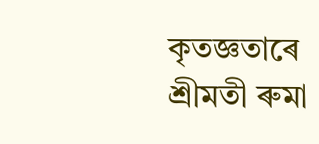কৃতজ্ঞতাৰে
শ্ৰীমতী ৰুমা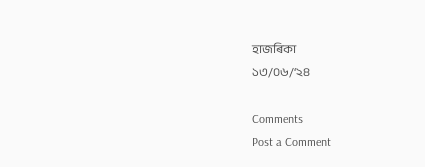হাজৰিকা
১৩/০৬/‘২৪

Comments
Post a Comment